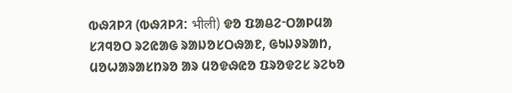ᱵᱷᱤᱞᱤ (ᱵᱷᱤᱞᱤ: भीली) ᱫᱚ ᱯᱟᱪᱮᱼᱛᱟᱞᱢᱟ ᱥᱤᱧᱚᱛ ᱨᱮᱭᱟᱜ ᱨᱟᱡᱚᱥᱛᱷᱟᱱ, ᱜᱩᱡᱽᱨᱟᱴ, ᱢᱚᱦᱟᱨᱟᱥᱴᱨᱚ ᱟᱨ ᱢᱚᱫᱷᱭᱚ ᱯᱨᱚᱫᱮᱥ ᱨᱮᱠᱚ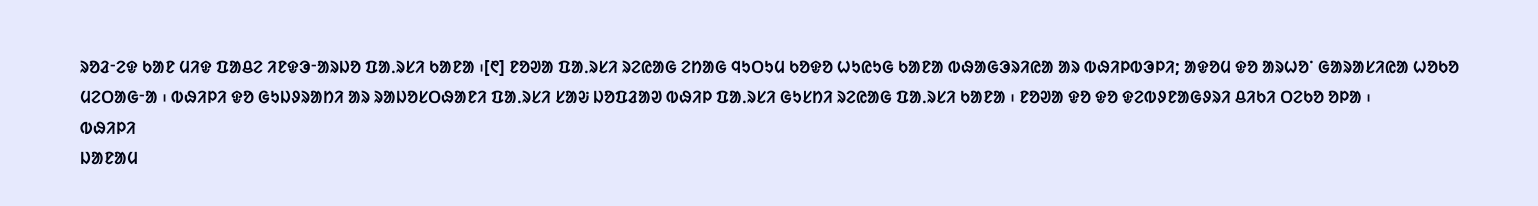ᱨᱚᱲᱼᱮᱫ ᱠᱟᱱ ᱢᱤᱫ ᱯᱟᱪᱮ ᱤᱱᱫᱳᱼᱟᱨᱡᱚ ᱯᱟᱹᱨᱥᱤ ᱠᱟᱱᱟ ᱾[᱖] ᱱᱚᱣᱟ ᱯᱟᱹᱨᱥᱤ ᱨᱮᱭᱟᱜ ᱮᱴᱟᱜ ᱧᱩᱛᱩᱢ ᱠᱚᱫᱚ ᱦᱩᱭᱩᱜ ᱠᱟᱱᱟ ᱵᱷᱟᱜᱳᱨᱤᱭᱟ ᱟᱨ ᱵᱷᱤᱞᱵᱳᱞᱤ; ᱟᱫᱚᱢ ᱫᱚ ᱟᱨᱦᱚᱸ ᱜᱟᱨᱟᱥᱤᱭᱟ ᱦᱚᱠᱚ ᱢᱮᱛᱟᱜᱼᱟ ᱾ ᱵᱷᱤᱞᱤ ᱫᱚ ᱜᱩᱡᱽᱨᱟᱴᱤ ᱟᱨ ᱨᱟᱡᱚᱥᱛᱷᱟᱱᱤ ᱯᱟᱹᱨᱥᱤ ᱥᱟᱶ ᱡᱚᱯᱲᱟᱣ ᱵᱷᱤᱞ ᱯᱟᱹᱨᱥᱤ ᱜᱩᱥᱴᱤ ᱨᱮᱭᱟᱜ ᱯᱟᱹᱨᱥᱤ ᱠᱟᱱᱟ ᱾ ᱱᱚᱣᱟ ᱫᱚ ᱫᱚ ᱫᱮᱵᱽᱱᱟᱜᱽᱨᱤ ᱪᱤᱠᱤ ᱛᱮᱠᱚ ᱚᱞᱟ ᱾
ᱵᱷᱤᱞᱤ
ᱡᱟᱱᱟᱢ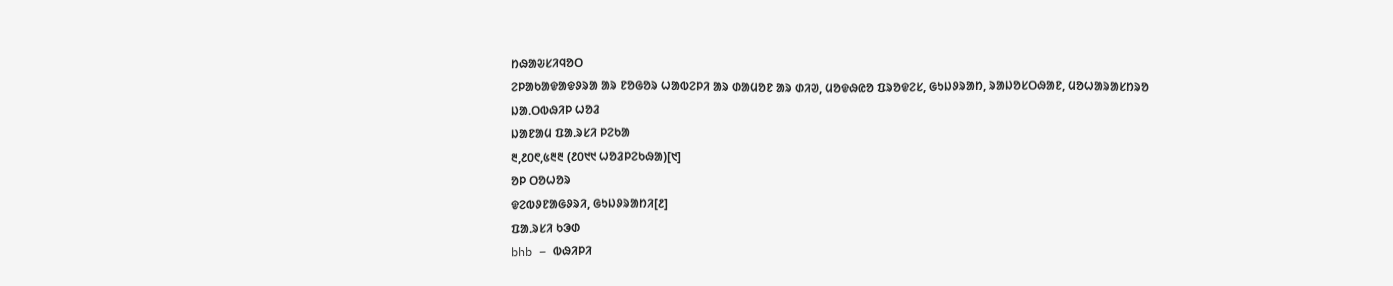ᱴᱷᱟᱶᱥᱤᱧᱚᱛ
ᱮᱞᱟᱠᱟᱫᱟᱫᱽᱨᱟ ᱟᱨ ᱱᱚᱜᱚᱨ ᱦᱟᱵᱮᱞᱤ ᱟᱨ ᱰᱟᱢᱚᱱ ᱟᱨ ᱰᱤᱣ, ᱢᱚᱫᱷᱭᱚ ᱯᱨᱚᱫᱮᱥ, ᱜᱩᱡᱽᱨᱟᱴ, ᱨᱟᱡᱚᱥᱛᱷᱟᱱ, ᱢᱚᱦᱟᱨᱟᱥᱴᱨᱚ
ᱡᱟᱹᱛᱵᱷᱤᱞ ᱦᱚᱲ
ᱡᱟᱱᱟᱢ ᱯᱟᱹᱨᱥᱤ ᱞᱮᱠᱟ
᱓,᱒᱐᱖,᱕᱓᱓ (᱒᱐᱑᱑ ᱦᱚᱲᱞᱮᱠᱷᱟ)[᱑]
ᱚᱞ ᱛᱚᱦᱚᱨ
ᱫᱮᱵᱽᱱᱟᱜᱽᱨᱤ, ᱜᱩᱡᱽᱨᱟᱴᱤ[᱒]
ᱯᱟᱹᱨᱥᱤ ᱠᱳᱰ
bhb – ᱵᱷᱤᱞᱤ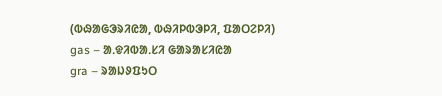(ᱵᱷᱟᱜᱳᱨᱤᱭᱟ, ᱵᱷᱤᱞᱵᱳᱞᱤ, ᱯᱟᱛᱮᱞᱤ)
gas – ᱟᱹᱫᱤᱵᱟᱹᱥᱤ ᱜᱟᱨᱟᱥᱤᱭᱟ
gra – ᱨᱟᱡᱽᱯᱩᱛ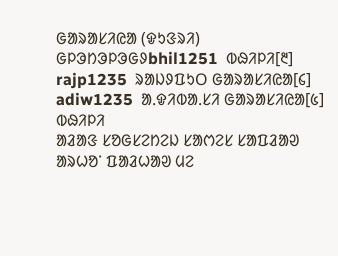ᱜᱟᱨᱟᱥᱤᱭᱟ (ᱫᱩᱝᱨᱤ)
ᱜᱞᱳᱴᱳᱞᱳᱜᱽbhil1251  ᱵᱷᱤᱞᱤ[᱓]
rajp1235  ᱨᱟᱡᱽᱯᱩᱛ ᱜᱟᱨᱟᱥᱤᱭᱟ[᱔]
adiw1235  ᱟᱹᱫᱤᱵᱟᱹᱥᱤ ᱜᱟᱨᱟᱥᱤᱭᱟ[᱕]
ᱵᱷᱤᱞᱤ
ᱟᱲᱟᱝ ᱥᱚᱜᱥᱮᱴᱮᱡ ᱥᱟᱬᱮᱥ ᱥᱟᱯᱲᱟᱣ
ᱟᱨᱦᱚᱸ ᱯᱟᱲᱦᱟᱣ ᱢᱮ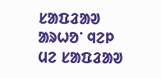ᱥᱟᱯᱲᱟᱣ
ᱟᱨᱦᱚᱸ ᱧᱮᱞ ᱢᱮ ᱥᱟᱯᱲᱟᱣ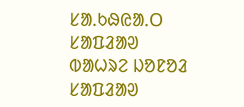ᱥᱟᱹᱠᱷᱭᱟᱹᱛ ᱥᱟᱯᱲᱟᱣ
ᱵᱟᱦᱨᱮ ᱡᱚᱱᱚᱲ ᱥᱟᱯᱲᱟᱣ